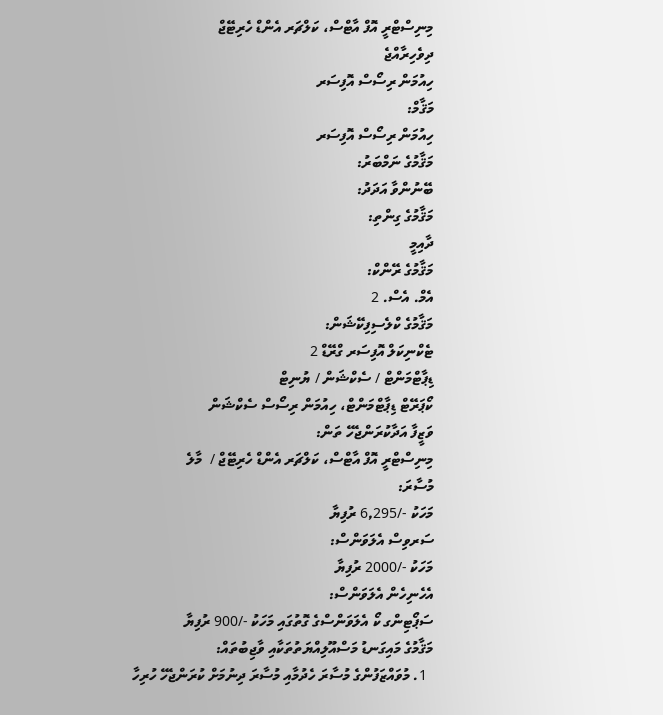މިނިސްޓްރީ އޮފް އާޓްސް، ކަލްޗަރ އެންޑް ހެރިޓޭޖް
ދިވެހިރާއްޖެ
ހިއުމަން ރިސޯސް އޮފިސަރ
މަޤާމް:
ހިއުމަން ރިސޯސް އޮފިސަރ
މަޤާމުގެ ނަމްބަރު:
ބޭނުންވާ އަދަދު:
މަޤާމުގެ ގިންތި:
ދާއިމީ
މަޤާމުގެ ރޭންކް:
އެމް. އެސް. 2
މަޤާމުގެ ކްލެސިފިކޭޝަން:
ޓެކްނިކަލް އޮފިސަރ ގްރޭޑް 2
ޑިޕާޓްމަންޓް / ސެކްޝަން / ޔުނިޓް
ކޯޕަރޭޓް ޑިޕާޓްމަންޓް، ހިއުމަން ރިސޯސް ސެކްޝަން
ވަޒީފާ އަދާކުރަންޖެހޭ ތަން:
މިނިސްޓްރީ އޮފް އާޓްސް، ކަލްޗަރ އެންޑް ހެރިޓޭޖް /  މާލެ
މުސާރަ:
މަހަކު -/6,295 ރުފިޔާ
ސަރވިސް އެލަވަންސް:
މަހަކު -/2000 ރުފިޔާ
އެހެނިހެން އެލަވަންސް:
ސަޕޯޓިންގ ކޯ އެލަވަންސްގެ ގޮތުގައި މަހަކު -/900 ރުފިޔާ
މަޤާމުގެ މައިގަނޑު މަސްއޫލިއްޔަތުތަކާއި ވާޖިބުތައް:
  1. މުވައްޒަފުންގެ މުސާރަ ހެދުމާއި މުސާރަ ދިނުމަށް ކުރަންޖެހޭ ހުރިހާ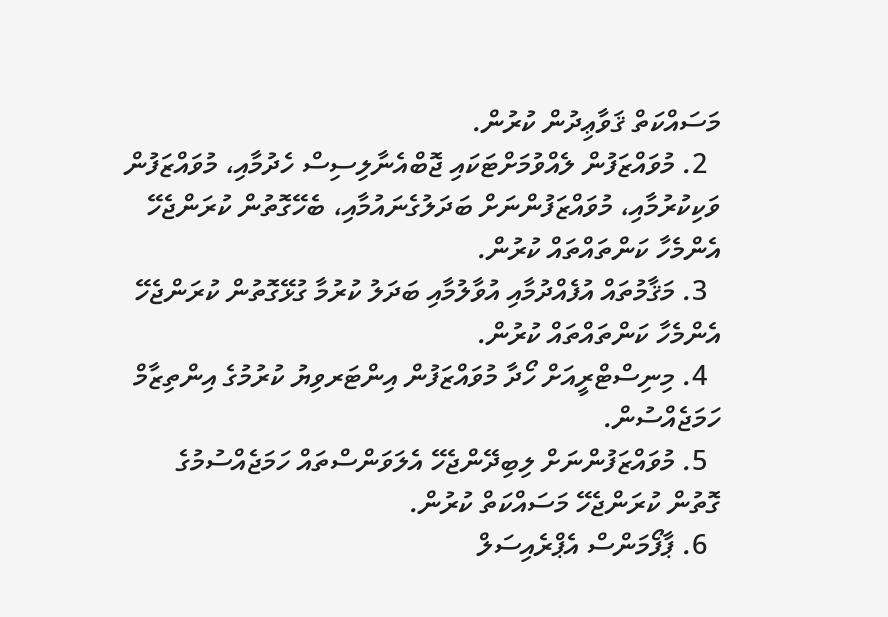މަސައްކަތް ޤަވާޢިދުން ކުރުން.
  2. މުވައްޒަފުން ލެއްވުމަށްޓަކައި ޖޮބްއެނާލިސިސް ހެދުމާއި، މުވައްޒަފުން ވަކިކުރުމާއި، މުވައްޒަފުންނަށް ބަދަލުގެނައުމާއި، ބެހޭގޮތުން ކުރަންޖެހޭ އެންމެހާ ކަންތައްތައް ކުރުން.
  3. މަޤާމުތައް އުފެއްދުމާއި އުވާލުމާއި ބަދަލު ކުރުމާ ގުޅޭގޮތުން ކުރަންޖެހޭ އެންމެހާ ކަންތައްތައް ކުރުން.
  4. މިނިސްޓްރީއަށް ހޯދާ މުވައްޒަފުން އިންޓަރވިޔު ކުރުމުގެ އިންތިޒާމް ހަމަޖެއްސުން.
  5. މުވައްޒަފުންނަށް ލިބިދޭންޖެހޭ އެލަވަންސްތައް ހަމަޖެއްސުމުގެ ގޮތުން ކުރަންޖެހޭ މަސައްކަތް ކުރުން.
  6. ޕާފޯމަންސް އެޕްރެއިސަލް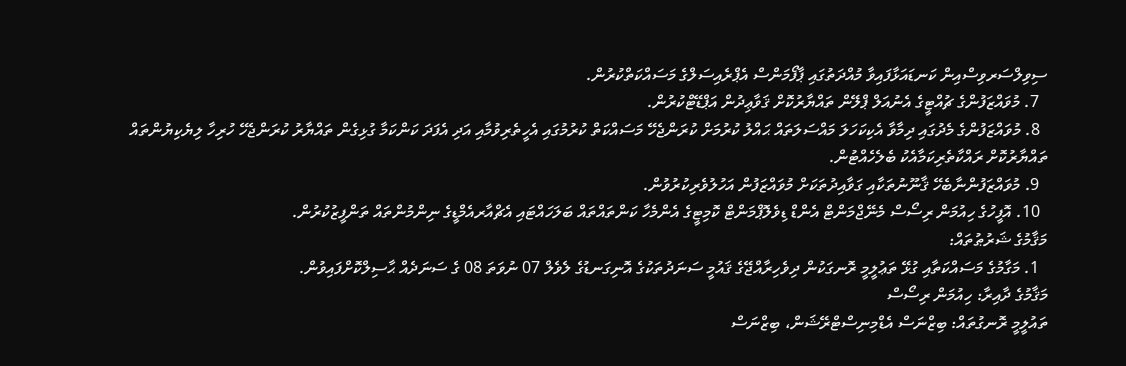ސިވިލްސަރވިސްއިން ކަނޑައަޅާފައިވާ މުއްދަތުގައި ޕާފޯމަންސް އެޕްރެއިސަލްގެ މަސައްކަތްކުރުން.
  7. މުވައްޒަފުންގެ ޗުއްޓީގެ އެނުއަލް ޕްލޭން ތައްޔާރުކޮށް ޤަވާޢިދުން އަޕްޑޭޓްކުރުން.
  8. މުވައްޒަފުންގެ މެދުގައި ދިމާވާ އެކިކަހަލަ މައްސަލަތައް ޙައްލު ކުރުމަށް ކުރަންޖެހޭ މަސައްކަތް ކުރުމުގައި އެހީތެރިވުމާއި އަދި އެފަދަ ކަންކަމާ ގުޅިގެން ތައްޔާރު ކުރަންޖެހޭ ހުރިހާ ލިޔެކިޔުންތައް ތައްޔާރުކޮށް ރައްކާތެރިކަމާއެކު ބެލެހެއްޓުން.
  9. މުވައްޒަފުންނާބެހޭ ޤާނޫނުތަކާއި ގަވާއިދުތަކަށް މުވައްޒަފުން އަހުލުވެރިކުރުވުން.
  10. އޮފީހުގެ ހިއުމަން ރިސޯސް މެނޭޖްމަންޓް އެންޑް ޑިވެލޮޕްމަންޓް ކޮމިޓީގެ އެންމެހާ ކަންތައްތައް ބަލަހައްޓައި އެޗްއާރއެމްޑީގެ ނިންމުންތައް ތަންފީޒުކުރުން.
މަޤާމުގެ ޝަރުޠުތައް:
  1. މަގާމުގެ މަސައްކަތާއި ގުޅޭ ތަޢުލީމީ ރޮނގަކުން ދިވެހިރާއްޖޭގެ ޤައުމީ ސަނަދުތަކުގެ އޮނިގަނޑުގެ ލެވެލް 07 ނުވަތަ 08 ގެ ސަނަދެއް ޙާސިލްކޮށްފައިވުން.
މަޤާމުގެ ދާއިރާ: ހިއުމަން ރިސޯސް
ތައުލީމީ ރޮނގުތައް: ބިޒްނަސް އެޑްމިނިސްޓްރޭޝަން، ބިޒްނަސް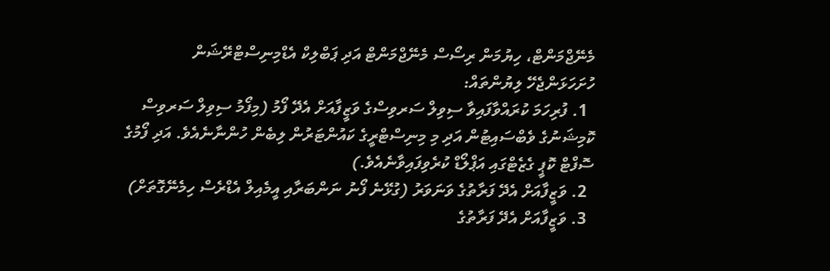މެނޭޖްމަންޓް، ހިޔުމަން ރިސޯސް މެނޭޖްމަންޓް އަދި ޕަބްލިކް އެޑްމިނިސްޓްރޭޝަން
ހުށަހަޅަންޖެހޭ ލިޔުންތައް:
  1. ފުރިހަމަ ކުރައްވާފައިވާ ސިވިލް ސަރވިސްގެ ވަޒީފާއަށް އެދޭ ފޯމު (މިފޯމު ސިވިލް ސަރވިސް ކޮމިޝަނުގެ ވެބްސައިޓުން އަދި މި މިނިސްޓްރީގެ ކައުންޓަރުން ލިބެން ހުންނާނެއެވެ. އަދި ފޯމުގެ ސޮފްޓް ކޮޕީ ގެޒެޓްގައި އަޕްލޯޑް ކުރެވިފައިވާނެއެވެ.)
  2. ވަޒީފާއަށް އެދޭ ފަރާތުގެ ވަނަވަރު (ގުޅޭނެ ފޯނު ނަންބަރާއި އީމެއިލް އެޑްރެސް ހިމެނޭގޮތަށް)
  3. ވަޒީފާއަށް އެދޭ ފަރާތުގެ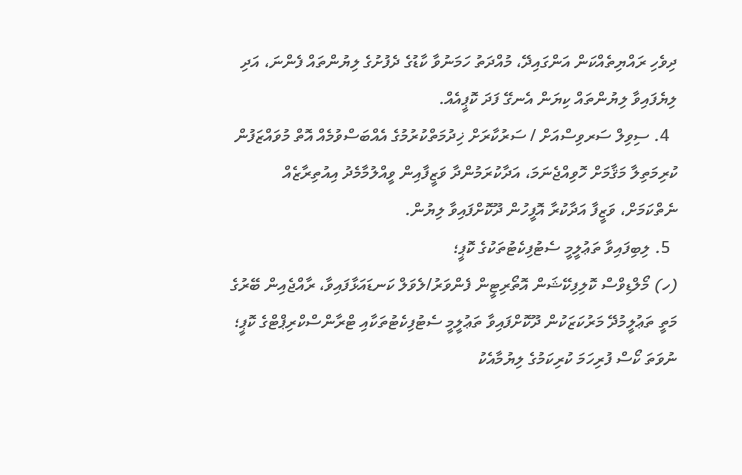ދިވެހި ރައްޔިތެއްކަން އަންގައިދޭ، މުއްދަތު ހަމަނުވާ ކާޑުގެ ދެފުށުގެ ލިޔުންތައް ފެންނަ، އަދި ލިޔެފައިވާ ލިޔުންތައް ކިޔަން އެނގޭ ފަދަ ކޮޕީއެއް.
  4. ސިވިލް ސަރވިސްއަށް / ސަރުކާރަށް ޚިދުމަތްކުރުމުގެ އެއްބަސްވުމެއް އޮތް މުވައްޒަފުން ކުރިމަތިލާ މަޤާމަށް ހޮވިއްޖެނަމަ، އަދާކުރަމުންދާ ވަޒީފާއިން ވީއްލުމާމެދު އިއުތިރާޒެއް ނެތްކަމަށް، ވަޒީފާ އަދާކުރާ އޮފީހުން ދޫކޮށްފައިވާ ލިޔުން.
  5. ލިބިފައިވާ ތަޢުލީމީ ސެޓުފިކެޓުތަކުގެ ކޮޕީ؛
(ހ) މޯލްޑިވްސް ކޮލިފިކޭޝަން އޮތޯރިޓީން ފެންވަރު/ލެވަލް ކަނޑައަޅާފައިވާ، ރާއްޖެއިން ބޭރުގެ މަތީ ތަޢުލީމުދޭ މަރުކަޒަކުން ދޫކޮށްފައިވާ ތަޢުލީމީ ސެޓުފިކެޓުތަކާއި ޓްރާންސްކްރިޕްޓްގެ ކޮޕީ؛  ނުވަތަ ކޯސް ފުރިހަމަ ކުރިކަމުގެ ލިޔުމާއެކު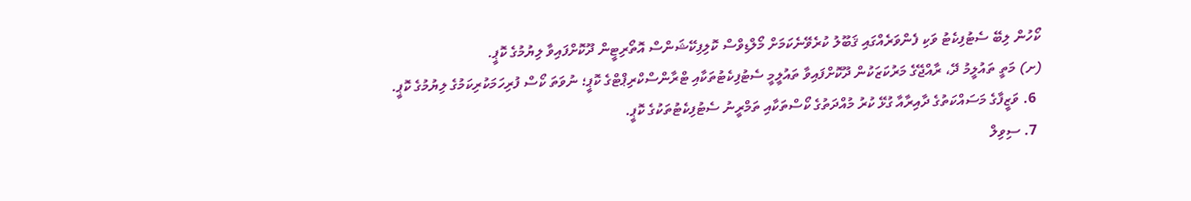ކޯހުން ލިބޭ ސެޓުފިކެޓު ވަކި ފެންވަރެއްގައި ޤަބޫލު ކުރެވޭނެކަމަށް މޯލްޑިވްސް ކޮލިފިކޭޝަންސް އޮތޯރިޓީން ދޫކޮށްފައިވާ ލިޔުމުގެ ކޮޕީ.
(ށ) މަތީ ތައުލީމު ދޭ، ރާއްޖޭގެ މަރުކަޒަކުން ދޫކޮށްފައިވާ ތައުލީމީ ސެޓުފިކެޓުތަކާއި ޓްރާންސްކްރިޕްޓްގެ ކޮޕީ؛ ނުވަތަ ކޯސް ފުރިހަމަކުރިކަމުގެ ލިޔުމުގެ ކޮޕީ.
  6. ވަޒީފާގެ މަސައްކަތުގެ ދާއިރާއާ ގުޅޭ ކުރު މުއްދަތުގެ ކޯސްތަކާއި ތަމްރީނު ސެޓުފިކެޓުތަކުގެ ކޮޕީ.
  7. ސިވިލް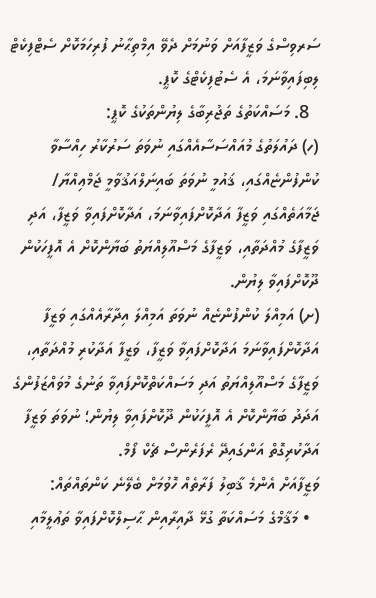ސަރވިސްގެ ވަޒީފާއަށް ވަނުމަށް ދެވޭ އިމްތިޙާނު ފުރިހަމަކޮށް ސެޓްފިކެޓް ލިބިފައިވާނަމަ، އެ ސެޓުފިކެޓްގެ ކޮޕީ.
  8. މަސައްކަތުގެ ތަޖުރިބާގެ ލިޔުންތަކުގެ ކޮޕީ:
(ހ) ދައުލަތުގެ މުއައްސަސާއެއްގައި ނުވަތަ ސަރުކާރު ހިއްސާވާ ކުންފުންޏެއްގައި، ޤައުމީ ނުވަތަ ބައިނަލްއަޤުވާމީ ޖަމްޢިއްޔާ/ ޖަމާއަތެއްގައި ވަޒީފާ އަދާކޮށްފައިވާނަމަ، އަދާކޮށްފައިވާ ވަޒީފާ، އަދި ވަޒީފާގެ މުއްދަތާއި، ވަޒީފާގެ މަސްއޫލިއްޔަތު ބަޔާންކޮށް އެ އޮފީހަކުން ދޫކޮށްފައިވާ ލިޔުން.
(ށ) އަމިއްލަ ކުންފުންޏެއް ނުވަތަ އަމިއްލަ އިދާރާއެއްގައި ވަޒީފާ އަދާކޮށްފައިވާނަމަ އަދާކޮށްފައިވާ ވަޒީފާ، ވަޒީފާ އަދާކުރި މުއްދަތާއި، ވަޒީފާގެ މަސްއޫލިއްޔަތު އަދި މަސައްކަތްކޮށްފައިވާ ތަނުގެ މުވައްޒަފުންގެ އަދަދު ބަޔާންކޮށް އެ އޮފީހަކުން ދޫކޮށްފައިވާ ލިޔުން؛ ނުވަތަ ވަޒީފާ އަދާކުރިގޮތް އަންގައިދޭ ރެފަރެންސް ޗެކް ފޯމް.
ވަޒީފާއަށް އެންމެ ޤާބިލު ފަރާތެއް ހޮވުމަށް ބެލޭނެ ކަންތައްތައް:
  • މަޤާމްގެ މަސައްކަތާ ގުޅޭ ދާއިރާއިން ޙާސިލްކޮށްފައިވާ ތަޢުލީމާއި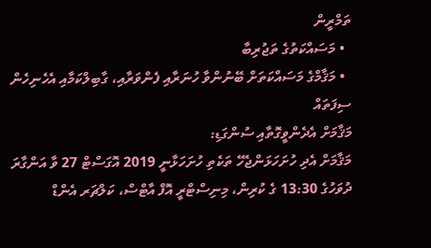ތަމްރީން
  • މަސައްކަތުގެ ތަޖުރިބާ
  • މަޤާމްގެ މަސައްކަތަށް ބޭނުންވާ ހުނަރާއި ފެންވަރާއި، ގާބިލްކަމާއި އެހެނިހެން ސިފަތައް
މަޤާމަށް އެދެންވީގޮތާއި ސުންގަޑި:
މަޤާމަށް އެދި ހުށަހަޅަންޖެހޭ ތަކެތި ހުށަހަޅާނީ 2019 އޮގަސްޓް 27 ވާ އަންގާރަ ދުވަހުގެ 13:30 ގެ ކުރިން، މިނިސްޓްރީ އޮފް އާޓްސް، ކަލްޗަރ އެންޑް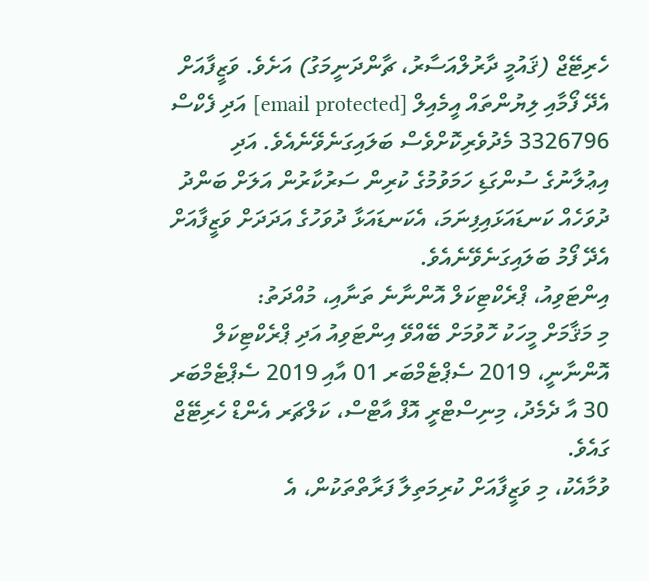ހެރިޓޭޖް (ޤައުމީ ދާރުލްއަސާރު، ޗާންދަނީމަގު) އަށެވެ. ވަޒީފާއަށް އެދޭ ފޯމާއި ލިޔުންތައް އީމެއިލް [email protected] އަދި ފެކްސް 3326796 މެދުވެރިކޮށްވެސް ބަލައިގަނެވޭނެއެވެ. އަދި އިޢުލާނުގެ ސުންގަޑި ހަމަވުމުގެ ކުރިން ސަރުކާރުން އަލަށް ބަންދު ދުވަހެއް ކަނޑައަޅައިފިނަމަ، އެކަނޑައަޅާ ދުވަހުގެ އަދަދަށް ވަޒީފާއަށް އެދޭ ފޯމު ބަލައިގަނެވޭނެއެވެ.
އިންޓަވިއު، ޕްރެކްޓިކަލް އޮންނާނެ ތަނާއި، މުއްދަތު:
މި މަޤާމަށް މީހަކު ހޮވުމަށް ބޭއްވޭ އިންޓަވިއު އަދި ޕްރެކްޓިކަލް  އޮންނާނީ، 2019 ސެޕްޓެމްބަރ 01 އާއި 2019 ސެޕްޓެމްބަރ 30 އާ ދެމެދު، މިނިސްޓްރީ އޮފް އާޓްސް، ކަލްޗަރ އެންޑް ހެރިޓޭޖް ގައެވެ.
ވުމާއެކު، މި ވަޒީފާއަށް ކުރިމަތިލާ ފަރާތްތަކުން، އެ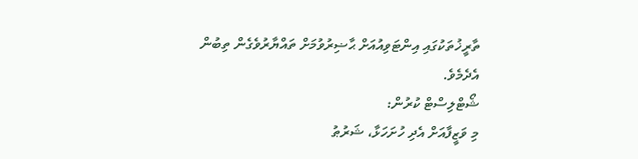ތާރީޚުތަކުގައި އިންޓަވިއުއަށް ޙާޟިރުވުމަށް ތައްޔާރުވެގެން ތިބުން އެދެމެވެ.
ޝޯޓްލިސްޓް ކުރުން:
މި ވަޒީފާއަށް އެދި ހުށަހަޅާ، ޝަރުޠު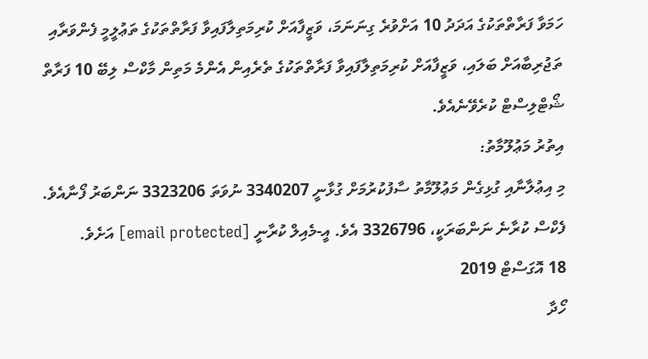ހަމަވާ ފަރާތްތަކުގެ އަދަދު 10 އަށްވުރެ ގިނަނަމަ، ވަޒީފާއަށް ކުރިމަތިލާފައިވާ ފަރާތްތަކުގެ ތަޢުލީމީ ފެންވަރާއި ތަޖުރިބާއަށް ބަލައި، ވަޒީފާއަށް ކުރިމަތިލާފައިވާ ފަރާތްތަކުގެ ތެރެއިން އެންމެ މަތިން މާކްސް ލިބޭ 10 ފަރާތް ޝޯޓްލިސްޓް ކުރެވޭނެއެވެ.
އިތުރު މަޢުލޫމާތު:
މި އިޢުލާނާއި ގުޅިގެން މަޢުލޫމާތު ސާފުކުރުމަށް ގުޅާނީ 3340207 ނުވަތަ 3323206 ނަންބަރު ފޯނާއެވެ. ފެކްސް ކުރާނެ ނަންބަރަކީ، 3326796 އެވެ. އީ-މެއިލް ކުރާނީ [email protected] އަށެވެ.
18 އޮގަސްޓް 2019
ހޯދާ